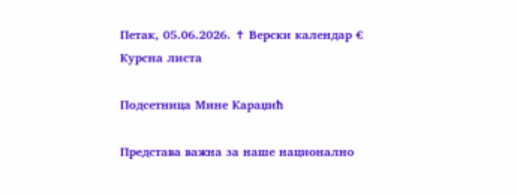Петак, 05.06.2026. ✝ Верски календар € Курсна листа

Подсетница Мине Караџић

Представа важна за наше национално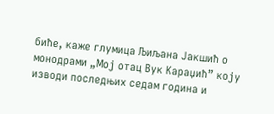биће, каже глумица Љиљана Јакшић о монодрами „Мој отац Вук Караџић” коју изводи последњих седам година и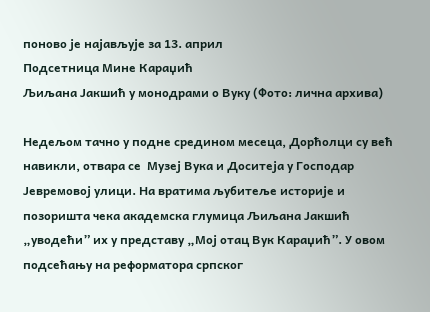поново је најављује за 13. април
Подсетница Мине Караџић
Љиљана Јакшић у монодрами о Вуку (Фото: лична архива)

Недељом тачно у подне средином месеца, Дорћолци су већ навикли, отвара се  Музеј Вука и Доситеја у Господар Јевремовој улици. На вратима љубитеље историје и позоришта чека академска глумица Љиљана Јакшић „уводећи” их у представу „Мој отац Вук Караџић”. У овом подсећању на реформатора српског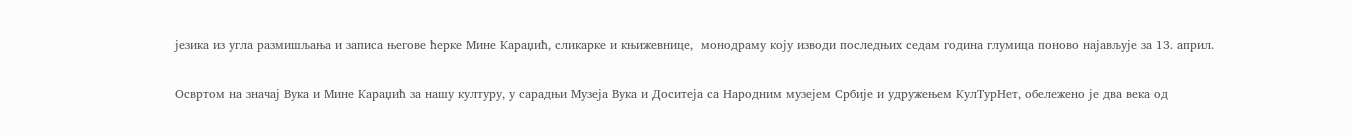језика из угла размишљања и записа његове ћерке Мине Караџић, сликарке и књижевнице,  монодраму коју изводи последњих седам година глумица поново најављује за 13. април.

Освртом на значај Вука и Мине Караџић за нашу културу, у сарадњи Музеја Вука и Доситеја са Народним музејем Србије и удружењем КулТурНет, обележено је два века од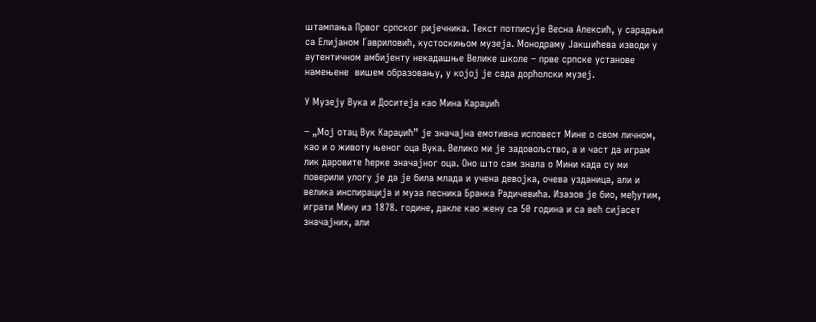штампања Првог српског ријечника. Текст потписује Весна Алексић, у сарадњи са Елијаном Гавриловић, кустоскињом музеја. Монодраму Јакшићева изводи у аутентичном амбијенту некадашње Велике школе – прве српске установе намењене  вишем образовању, у којој је сада дорћолски музеј.

У Музеју Вука и Доситеја као Мина Караџић

– „Мој отац Вук Караџић” је значајна емотивна исповест Мине о свом личном, као и о животу њеног оца Вука. Велико ми је задовољство, а и част да играм лик даровите ћерке значајног оца. Оно што сам знала о Мини када су ми поверили улогу је да је била млада и учена девојка, очева узданица, али и велика инспирација и муза песника Бранка Радичевића. Изазов је био, међутим, играти Мину из 1878. године, дакле као жену са 50 година и са већ сијасет значајних, али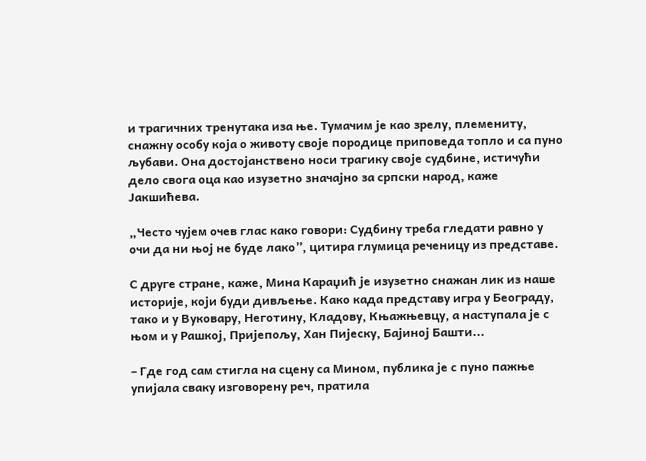и трагичних тренутака иза ње. Тумачим је као зрелу, племениту, снажну особу која о животу своје породице приповеда топло и са пуно љубави. Она достојанствено носи трагику своје судбине, истичући дело свога оца као изузетно значајно за српски народ, каже Јакшићева.

„Често чујем очев глас како говори: Судбину треба гледати равно у очи да ни њој не буде лако”, цитира глумица реченицу из представе.

С друге стране, каже, Мина Караџић је изузетно снажан лик из наше историје, који буди дивљење. Како када представу игра у Београду, тако и у Вуковару, Неготину, Кладову, Књажњевцу, а наступала је с њом и у Рашкој, Пријепољу, Хан Пијеску, Бајиној Башти...

– Где год сам стигла на сцену са Мином, публика је с пуно пажње упијала сваку изговорену реч, пратила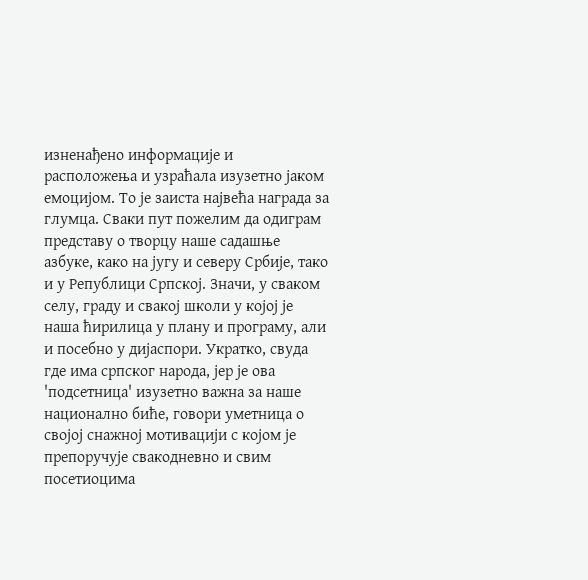изненађено информације и расположења и узраћала изузетно јаком емоцијом. То је заиста највећа награда за глумца. Сваки пут пожелим да одиграм представу о творцу наше садашње азбуке, како на југу и северу Србије, тако и у Републици Српској. Значи, у сваком селу, граду и свакој школи у којој је наша ћирилица у плану и програму, али и посебно у дијаспори. Укратко, свуда где има српског народа, јер је ова 'подсетница' изузетно важна за наше национално биће, говори уметница о својој снажној мотивацији с којом је препоручује свакодневно и свим посетиоцима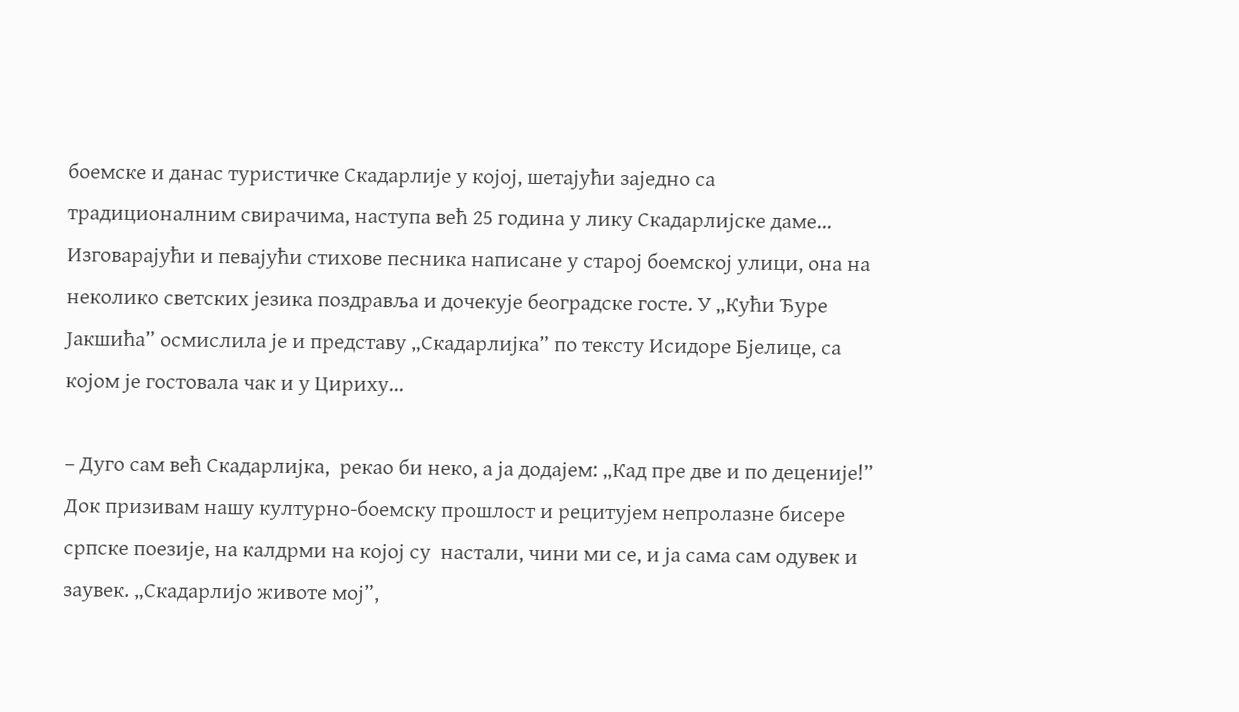боемске и данас туристичке Скадарлије у којој, шетајући заједно са традиционалним свирачима, наступа већ 25 година у лику Скадарлијске даме...  Изговарајући и певајући стихове песника написане у старој боемској улици, она на неколико светских језика поздравља и дочекује београдске госте. У „Кући Ђуре Јакшића” осмислила је и представу „Скадарлијка” по тексту Исидоре Бјелице, са којом је гостовала чак и у Цириху...

– Дуго сам већ Скадарлијка,  рекао би неко, а ја додајем: „Кад пре две и по деценије!” Док призивам нашу културно-боемску прошлост и рецитујем непролазне бисере српске поезије, на калдрми на којој су  настали, чини ми се, и ја сама сам одувек и заувек. „Скадарлијо животе мој”,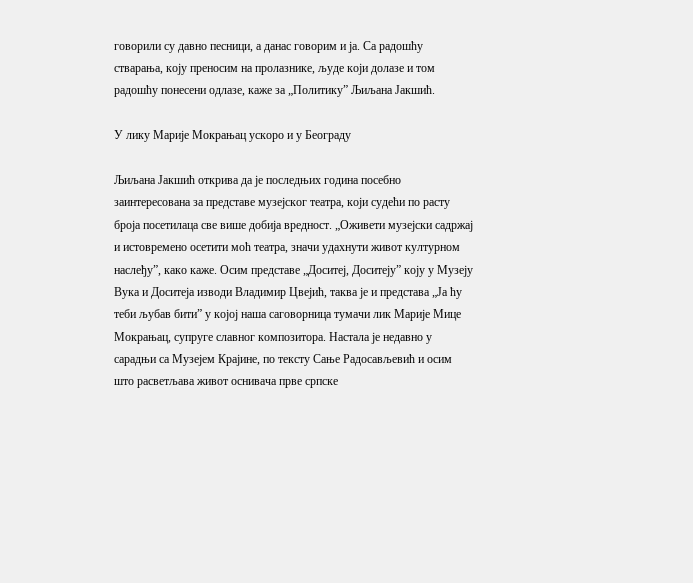говорили су давно песници, а данас говорим и ја. Са радошћу стварања, коју преносим на пролазнике, људе који долазе и том радошћу понесени одлазе, каже за „Политику” Љиљана Јакшић.

У лику Марије Мокрањац ускоро и у Београду

Љиљана Јакшић открива да је последњих година посебно заинтересована за представе музејског театра, који судећи по расту броја посетилаца све више добија вредност. „Оживети музејски садржај и истовремено осетити моћ театра, значи удахнути живот културном наслеђу”, како каже. Осим представе „Доситеј, Доситеју” коју у Музеју Вука и Доситеја изводи Владимир Цвејић, таква је и представа „Ја ћу теби љубав бити” у којој наша саговорница тумачи лик Марије Мице Мокрањац, супруге славног композитора. Настала је недавно у сарадњи са Музејем Крајине, по тексту Сање Радосављевић и осим што расветљава живот оснивача прве српске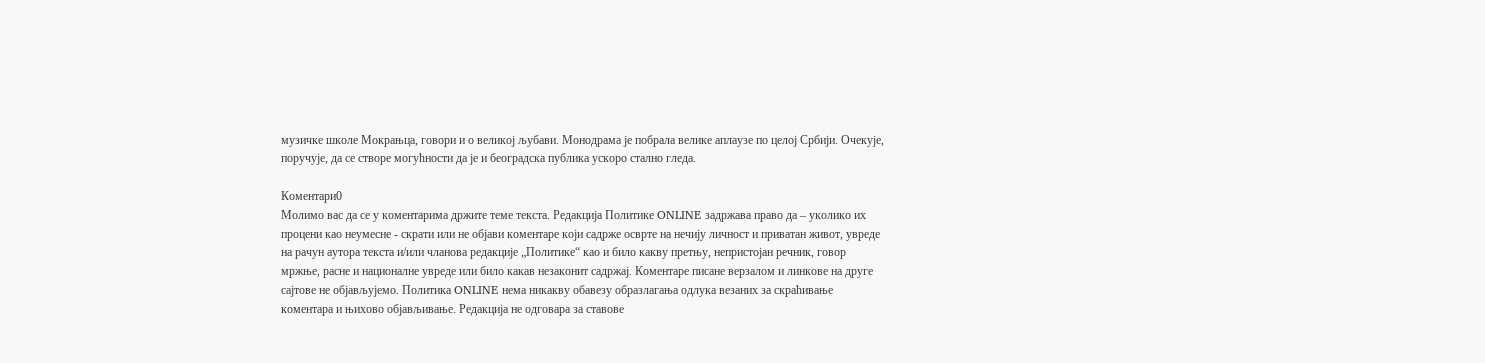музичке школе Мокрањца, говори и о великој љубави. Монодрама је побрала велике аплаузе по целој Србији. Очекује, поручује, да се створе могућности да је и београдска публика ускоро стално гледа.

Коментари0
Молимо вас да се у коментарима држите теме текста. Редакција Политике ONLINE задржава право да – уколико их процени као неумесне - скрати или не објави коментаре који садрже осврте на нечију личност и приватан живот, увреде на рачун аутора текста и/или чланова редакције „Политике“ као и било какву претњу, непристојан речник, говор мржње, расне и националне увреде или било какав незаконит садржај. Коментаре писане верзалом и линкове на друге сајтове не објављујемо. Политика ONLINE нема никакву обавезу образлагања одлука везаних за скраћивање коментара и њихово објављивање. Редакција не одговара за ставове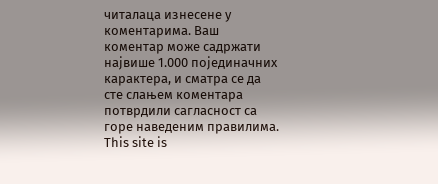читалаца изнесене у коментарима. Ваш коментар може садржати највише 1.000 појединачних карактера, и сматра се да сте слањем коментара потврдили сагласност са горе наведеним правилима.
This site is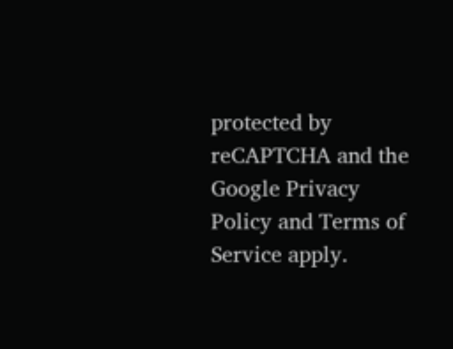protected by reCAPTCHA and the Google Privacy Policy and Terms of Service apply.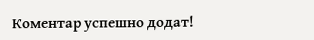Комeнтар успeшно додат!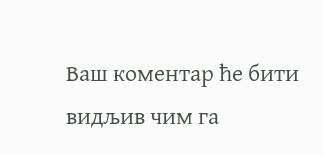Ваш комeнтар ћe бити видљив чим га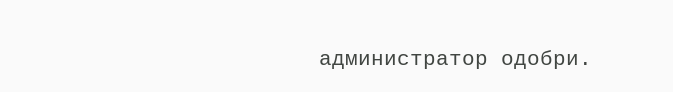администратор одобри.